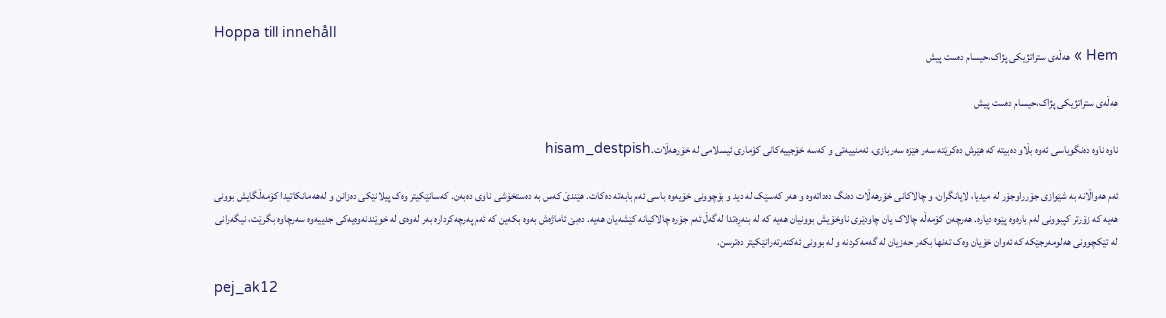Hoppa till innehåll
Hem » هەڵەی ستراتژیکی پژاک،حیسام دەست پیش

هەڵەی ستراتژیکی پژاک،حیسام دەست پیش

ناوە ناوە دەنگوباسی ئەوە بڵاو دەبیتە کە هێرش دەکرێتە سەر هێزە سەربازی، ئەمنییەتی و کەسە خۆجییەکانی کۆماری ئیسلامی لە خۆرهەڵات.hisam_destpish

ئەم هەواڵانە بە شێوازی جۆرراوجۆر لە میدیا، لایانگران، و چالاکانی خۆرهەڵات دەنگ دەداتەوە و هەر کەسێک لە دید و بۆچوونی خۆیەوە باسی ئەم بابەتە دەکات. هێندێ کەس بە دەستخۆشی ناوی دەبەن. کەسانێکیتر وەک پیلانێکی دەزانن و لەهەمانکاتیدا کۆمەڵگایش بوونی هەیە کە زۆرتر کپبوونی لەم بارەوە پێوە دیارە. هەرچەن کۆمەڵە چالاک یان چاودێری ناوخۆیش بوونیان هەیە کە لە بنەڕەتدا لەگەڵ ئەم جۆرە چالاکیانە کێشەیان هەیە. دەبێ ئاماژەش بەوە بکەین کە ئەم پەرچەکردارە بەر لەوەی لە خوێندنەوەیەکی جدییەوە سەرچاوە بگرێت، نیگەرانی لە تێکچوونی هەلومەرجێکە کە ئەوان خۆیان وەک تەنها بکەر حەزیان لە گەمەکردنە و لە بوونی ئەکتەرتەرانێکیتر دەترسن.

pej_ak12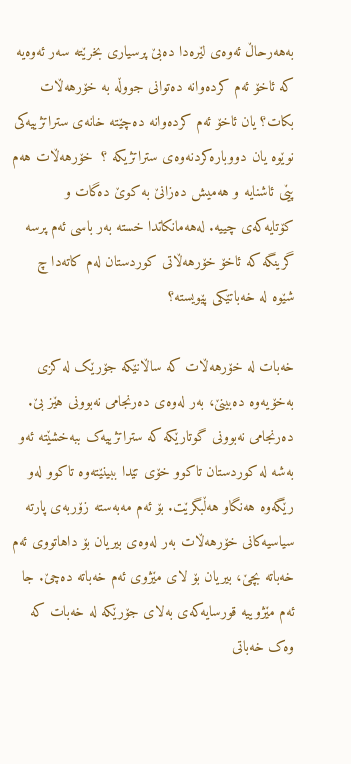بەهەرحاڵ ئەوەی لێرەدا دەبێ پرسیاری بخرێتە سەر ئەوەیە کە ئاخۆ ئەم کردەوانە دەتوانی جووڵە بە خۆرهەڵات بکات؟ یان ئاخۆ ئەم کردەوانە دەچێتە خانەی ستراتژییەکی نوێوە یان دووبارەکردنەوەی ستراتژیکە ؟  خۆرهەڵات هەم پێی ئاشنایە و هەمیش دەزانێ بە کوێ دەگات و کۆتایەکەی چییە. لەهەمانکاتدا خستە بەر باسی ئەم پرسە گرینگە کە ئاخۆ خۆرهەڵاتی کوردستان لەم کاتەدا چ شێوە لە خەباتێکی پێویستە؟

خەبات لە خۆرهەڵات کە ساڵانێکە جۆرێک لە کزی بەخۆیەوە دەبینێ، بەر لەوەی دەرنجامی نەبوونی هێز بێ. دەرنجامی نەبوونی گوتارێکە کە ستراتژییەک ببەخشێتە ئەو بەشە لە کوردستان تاکوو خۆی تێدا ببینێتەوە تاکوو لەو رێگەوە هەنگاو هەڵبگرێت. بۆ ئەم مەبەستە زۆربەی پارتە سیاسیەکانی خۆرهەڵات بەر لەوەی بیریان بۆ داهاتووی ئەم خەباتە بچێ، بیریان بۆ لای مێژوی ئەم خەباتە دەچێ. جا ئەم مێژوییە قورسایەکەی بەلای جۆرێکە لە خەبات کە وەک خەباتی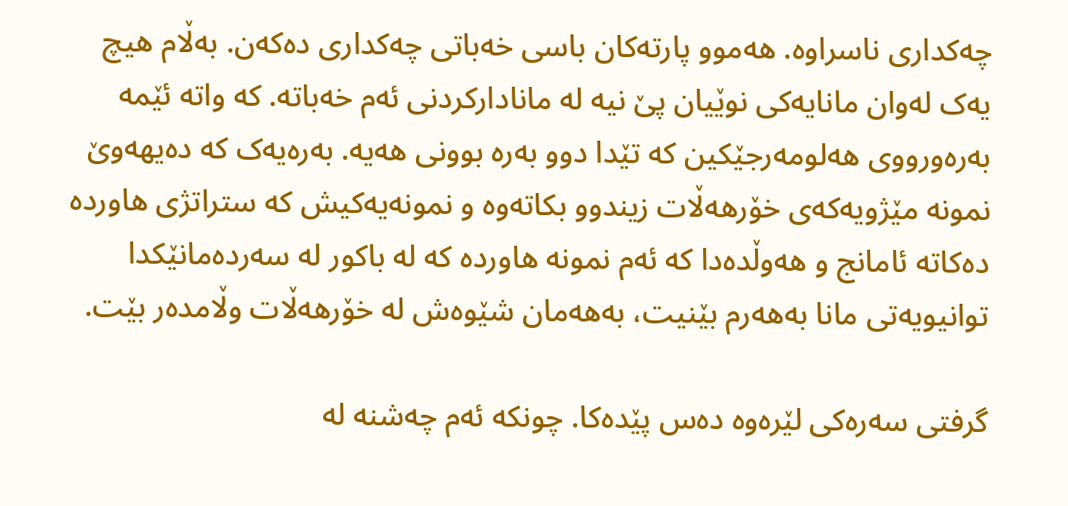چەکداری ناسراوە. هەموو پارتەکان باسی خەباتی چەکداری دەکەن. بەڵام هیچ یەک لەوان مانایەکی نوێیان پێ نیە لە مانادارکردنی ئەم خەباتە. کە واتە ئێمە بەرەورووی هەلومەرجێکین کە تێدا دوو بەرە بوونی هەیە. بەرەیەک کە دەیهەوێ نمونە مێژویەکەی خۆرهەڵات زیندوو بکاتەوە و نمونەیەکیش کە ستراتژی هاوردە دەکاتە ئامانج و هەوڵدەدا کە ئەم نمونە هاوردە کە لە باکور لە سەردەمانێکدا توانیویەتی مانا بەهەرم بێنیت، بەهەمان شێوەش لە خۆرهەڵات وڵامدەر بێت.

گرفتی سەرەکی لێرەوە دەس پێدەکا. چونکە ئەم چەشنە لە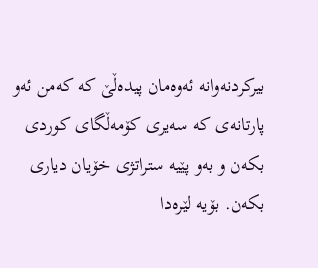بیرکردنەوانە ئەوەمان پیدەڵێ کە کەمن ئەو پارتانەی کە سەیری کۆمەڵگای کوردی بکەن و بەو پێیە ستراتژی خۆیان دیاری بکەن. بۆیە لێرەدا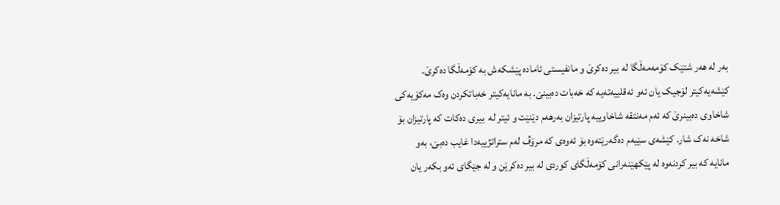بەر لە هەر شتێک کۆمەمەڵگا لە بیر دەکرێ و مانفیستی ئامادە پێشکەش بە کۆمەڵگا دەکرێ. کێشەیەکیتر لۆجیک یان ئەو ئەقلییەتەیە کە خەبات دەبینێ. بە مانایەکیتر خەباتکردن وەک مەکۆیەکی شاخاوی دەبینرێ کە ئەم مەنتقە شاخاوییە پارتیزان بەرهەم دێنێت و ئیتر لە  بیری دەکات کە پارتیزان بۆ شاخە نەک شار. کێشەی سێیەم دەگەرێتەوە بۆ ئەوەی کە مرۆڤ لەم ستراتژییەدا غایب دەبێ، بەو مانایە کە بیر کردنەوە لە پێکهێنەرانی کۆمەڵگای کوردی لە بیر دەکرێن و لە جێگای ئەو بکەر یان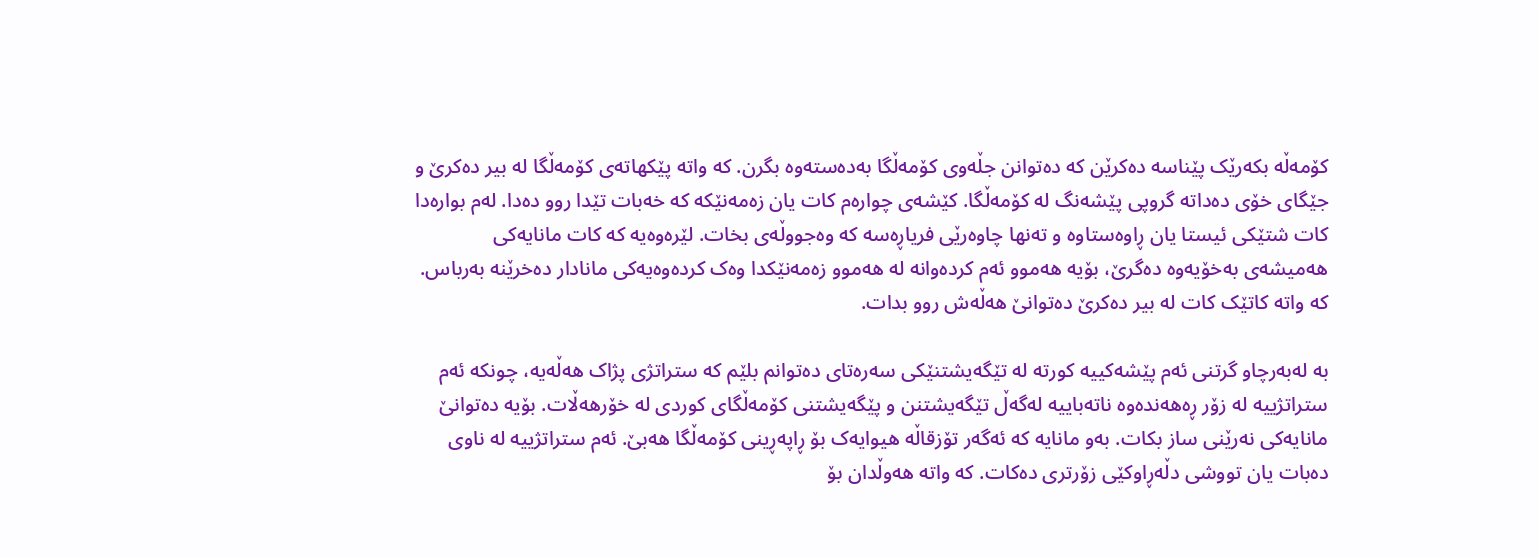کۆمەڵە بکەرێک پێناسە دەکرێن کە دەتوانن جڵەوی کۆمەڵگا بەدەستەوە بگرن. کە واتە پێکهاتەی کۆمەڵگا لە بیر دەکرێ و جێگای خۆی دەداتە گروپی پێشەنگ لە کۆمەڵگا. کێشەی چوارەم کات یان زەمەنێکە کە خەبات تێدا روو دەدا. لەم بوارەدا کات شتێکی ئیستا یان ڕاوەستاوە و تەنها چاوەرێی فریاڕەسە کە وەجووڵەی بخات. لێرەوەیە کە کات مانایەکی هەمیشەی بەخۆیەوە دەگرێ، بۆیە هەموو ئەم کردەوانە لە هەموو زەمەنێکدا وەک کردەوەیەکی مانادار دەخرێنە بەرباس. کە واتە کاتێک کات لە بیر دەکرێ دەتوانێ هەڵەش روو بدات.

بە لەبەرچاو گرتنی ئەم پێشەکییە کورتە لە تێگەیشتنێکی سەرەتای دەتوانم بلێم کە ستراتژی پژاک هەڵەیە، چونکە ئەم ستراتژییە لە زۆر ڕەهەندەوە ناتەباییە لەگەڵ تێگەیشتنن و پێگەیشتنی کۆمەڵگای کوردی لە خۆرهەڵات. بۆیە دەتوانێ مانایەکی نەرێنی ساز بکات. بەو مانایە کە ئەگەر تۆزقاڵە هیوایەک بۆ ڕاپەڕینی کۆمەڵگا هەبێ. ئەم ستراتژییە لە ناوی دەبات یان تووشی دڵەڕاوکێی زۆرتری دەکات. کە واتە هەوڵدان بۆ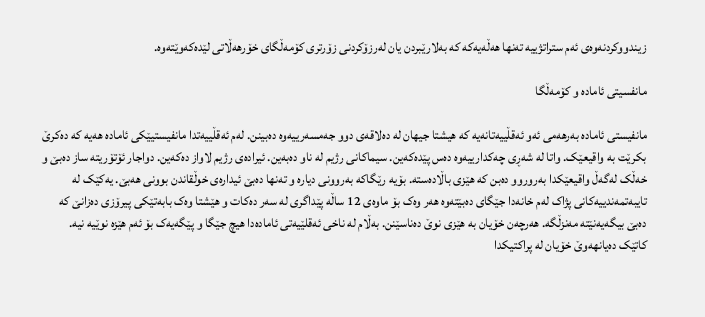زیندووکردنەوەی ئەم ستراتژییە تەنها هەڵەیەکە کە بەلارێبردن یان لەرزۆکردنی زۆرتری کۆمەڵگای خۆرهەڵاتی لێدەکەوێتەوە.

مانفسیتی ئامادە و کۆمەڵگا

مانفیستی ئامادە بەرهەمی ئەو ئەقڵییەتانەیە کە هیشتا جیهان لە دەلاقەی دوو جەمسەرییەوە دەبینن. لەم ئەقڵییەتدا مانفیستیێکی ئامادە هەیە کە دەکرێ بکرێت بە واقیعێک. واتا لە شەڕی چەکدارییەوە دەس پێدەکەین. سیماکانی رژیم لە ناو دەبەین. ئیرادەی رژیم لاواز دەکەین. دواجار ئۆتۆریتە ساز دەبێ و خەڵک لەگەڵ واقیعێکدا بەروروو دەبن کە هێزی باڵادەستە. بۆیە رێگاکە بەروونی دیارە و تەنها دەبێ ئیدارەی خوڵقاندن بوونی هەبێ. یەکێک لە تایبەتمەندییەکانی پژاک لەم خانەدا جێگای دەبێتەوە هەر وەک بۆ ماوەی 12 ساڵە پێداگری لە سەر دەکات و هێشتا وەک بابەتێکی پیرۆزی دەزانێ کە دەبێ بیگەیەنێتە مەنزڵگە. هەرچەن خۆیان بە هێزی نوێ دەناسێنن. بەڵام لە ناخی ئەقلێیەتی ئامادەدا هیچ جێگا و پێگەیەک بۆ ئەم هێزە نوێیە نیە.  کاتێک دەیانهەوێ خۆیان لە پراکتیکدا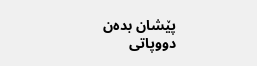پێشان بدەن دووپاتی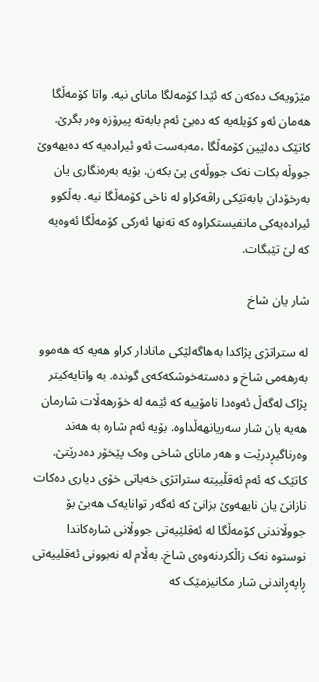مێژویەک دەکەن کە ئێدا کۆمەلگا مانای نیە. واتا کۆمەڵگا هەمان ئەو کۆیلەیە کە دەبێ ئەم بابەتە پیرۆزە وەر بگرێ. کاتێک دەلێین کۆمەڵگا ،مەبەست ئەو ئیرادەیە کە دەیهەوێ جووڵە بکات نەک جووڵەی پێ بکەن. بۆیە بەرەنگاری یان بەرخۆدان بابەتێکی راڤەکراو لە ناخی کۆمەڵگا نیە. بەڵکوو ئیرادەیەکی مانفیستکراوە کە تەنها ئەرکی کۆمەڵگا ئەوەیە کە لێ تێبگات.

شار یان شاخ

لە ستراتژی پژاکدا بەهاگەلێکی مانادار کراو هەیە کە هەموو بەرهەمی شاخ و دەستەخوشکەکەی گوندە. بە واتایەکیتر پژاک لەگەڵ ئەوەدا نامۆییە کە ئێمە لە خۆرهەڵات شارمان هەیە یان شار سەریانهەڵداوە. بۆیە ئەم شارە بە هەند وەرناگیڕدرێت و هەر مانای شاخی وەک پێخۆر دەدرێتێ. کاتێک کە ئەم ئەقڵییتە ستراتژی خەباتی خۆی دیاری دەکات نازانێ یان نایهەوێ بزانێ کە ئەگەر توانایەک هەبێ بۆ جووڵاندنی کۆمەڵگا لە ئەقلێیەتی جووڵانی شارەکاندا نوستوە نەک زاڵکردنەوەی شاخ. بەڵام لە نەبوونی ئەقلییەتی ڕاپەڕاندنی شار مکانیزمێک کە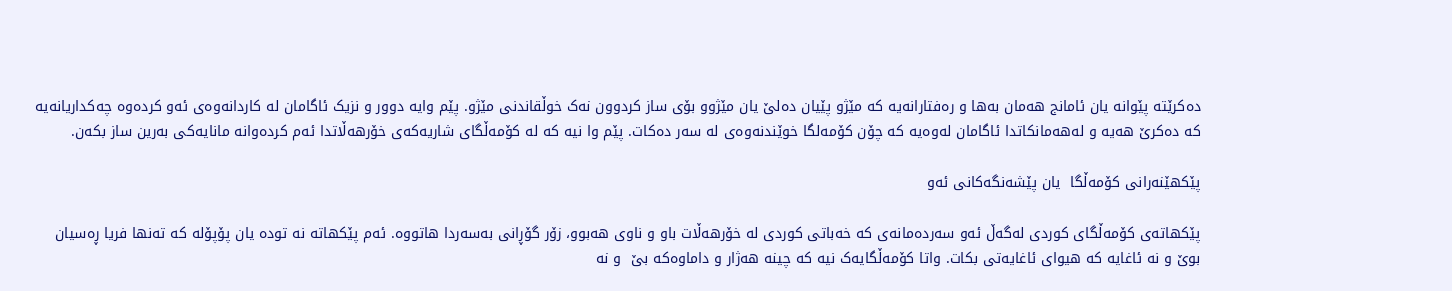دەکرێتە پێوانە یان ئامانج هەمان بەها و رەفتارانەیە کە مێژو پێیان دەلێ یان مێژوو بۆی ساز کردوون نەک خوڵقاندنی مێژو. پێم وایە دوور و نزیک ئاگامان لە کاردانەوەی ئەو کردەوە چەکداریانەیە کە دەکرێ هەیە و لەهەمانکاتدا ئاگامان لەوەیە کە چۆن کۆمەلگا خوێندنەوەی لە سەر دەکات. پێم وا نیە کە لە کۆمەڵگای شاریەکەی خۆرهەڵاتدا ئەم کردەوانە مانایەکی بەرین ساز بکەن.

پێکهێنەرانی کۆمەڵگا  یان پێشەنگەکانی ئەو

پێکهاتەی کۆمەڵگای کوردی لەگەڵ ئەو سەردەمانەی کە خەباتی کوردی لە خۆرهەڵات باو و ناوی هەبوو، زۆر گۆڕانی بەسەردا هاتووە. ئەم پێکهاتە نە تودە یان پۆپۆلە کە تەنها فریا ڕەسیان بوێ و نە ئاغایە کە هیوای ئاغایەتی بکات. واتا کۆمەڵگایەک نیە کە چینە هەژار و داماوەکە بێ  و نە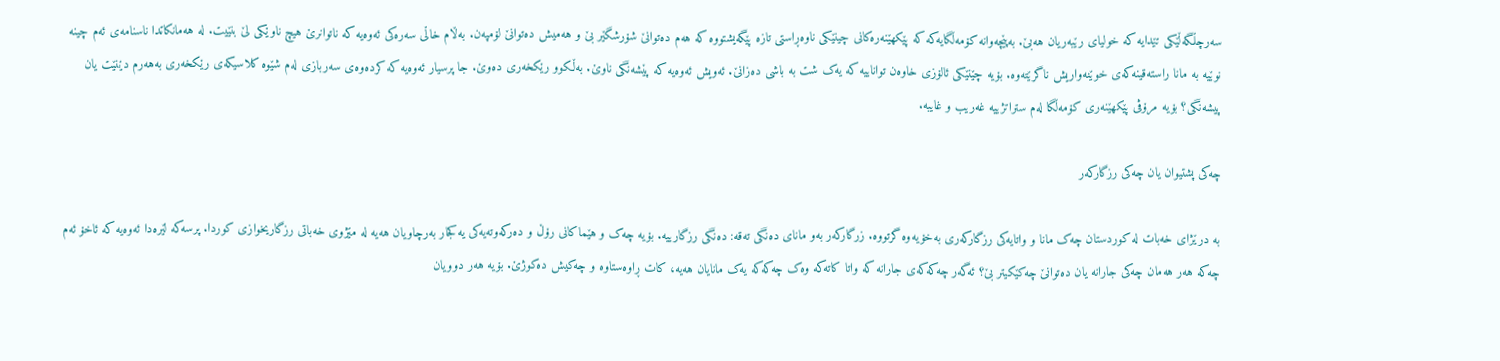سەرچڵگەڵێکی تێدایە کە خولیای رێبەریان هەبێ. بەپێچەوانە کۆمەڵگایەکە کە پێکهێنەرەکانی چینێکی ناوەڕاستی تازە پێگەیشتووە کە هەم دەتوانێ شۆرشگێر بێ و هەمیش دەتوانێ لۆمپەن. بەڵام خاڵی سەرەکی ئەوەیە کە ناتوانرێ هیچ ناوێکی لێ بنێیت. لە هەمانکاتدا ناسنامەی ئەم چینە نوێیە بە مانا راستەقینەکەی خوێنەواریش ناگرێتەوە. بۆیە چێنێکی ئالۆزی خاوەن تواناییە کە یەک شت بە باشی دەزانێ. ئەویش ئەوەیە کە پێشەنگی ناوێ. بەڵکوو رێکخەری دەوێ. جا پرسیار ئەوەیە کە کردەوەی سەربازی لەم شێوە کلاسیکەی رێکخەری بەهەرم دێنێت یان پیشەنگی؟ بۆیە مرۆڤی پێکهێنەری کۆمەڵگا لەم ستراتژییە غەریب و غایبە.

چەکی پشتیوان یان چەکی رزگارکەر

بە درێژای خەبات لە کوردستان چەک مانا و واتایەکی رزگارکەری بەخۆیەوە گرتووە. زرگارکەر بەو مانای دەنگی تەقە: دەنگی رزگارییە. بۆیە چەک و هێماکانی رۆڵ و دەرکەوتەیەکی یەکجار بەرچاویان هەیە لە مێژوی خەباتی رزگاریخوازی کوردا. پرسەکە لێرەدا ئەوەیە کە ئاخۆ ئەم چەکە هەر هەمان چەکی جارانە یان دەتوانێ چەکێکیتر بێ؟ ئەگەر چەکەکەی جارانە کە واتا کاتەکە وەک چەکەکە یەک مانایان هەیە، کات ڕاوەستاوە و چەکیش دەکوژێ. بۆیە هەر دوویان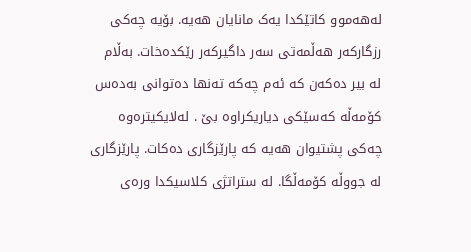لەهەموو کاتێکدا یەک مانایان هەیە. بۆیە چەکی رزگارکەر هەڵمەتی سەر داگیرکەر رێکدەخات. بەڵام لە بیر دەکەن کە ئەم چەکە تەنها دەتوانی بەدەس کۆمەڵە کەسێکی دیاریکراوە بێ . لەلایکیترەوە چەکی پشتیوان هەیە کە پارێزگاری دەکات. پارێزگاری لە جووڵە کۆمەڵگا. لە ستراتژی کلاسیکدا ورەی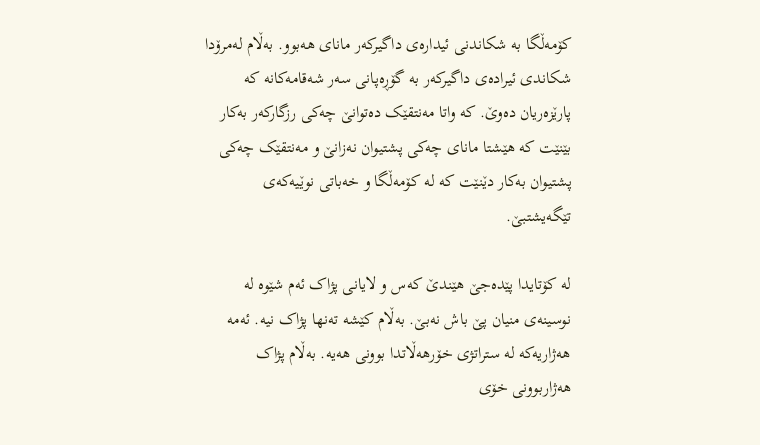کۆمەڵگا بە شکاندنی ئیدارەی داگیرکەر مانای هەبوو. بەڵام لەمرۆدا شکاندی ئیرادەی داگیرکەر بە گۆڕەپانی سەر شەقامەکانە کە پارێزەریان دەوێ. کە واتا مەنتقێک دەتوانێ چەکی رزگارکەر بەکار بێنێت کە هێشتا مانای چەکی پشتیوان نەزانێ و مەنتقێک چەکی پشتیوان بەکار دێنێت کە لە کۆمەڵگا و خەباتی نوێیەکەی تێگەیشتبێ.

لە کۆتایدا پێدەجێ هێندێ کەس و لایانی پژاک ئەم شێوە لە نوسینەی منیان پێ باش نەبێ. بەڵام کێشە تەنها پژاک نیە. ئەمە هەژاریەکە لە ستراتژی خۆرهەڵاتدا بوونی هەیە. بەڵام پژاک هەژاربوونی خۆی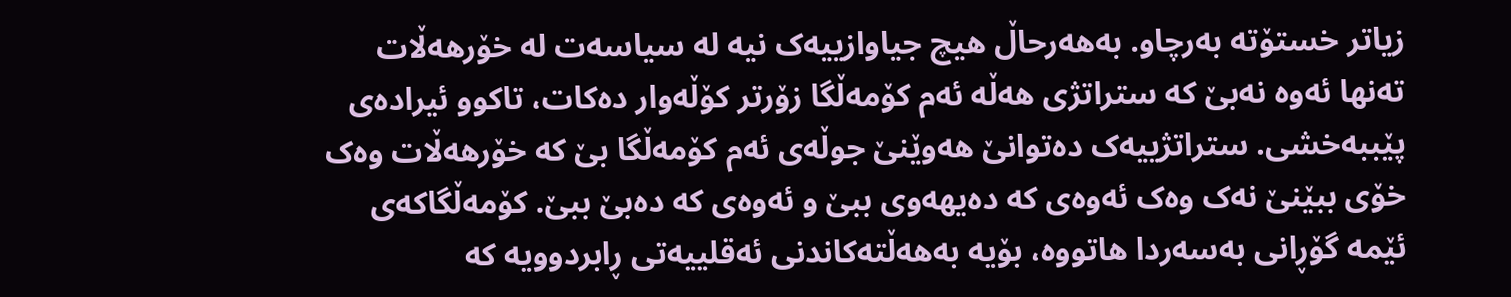زیاتر خستۆتە بەرچاو. بەهەرحاڵ هیچ جیاوازییەک نیە لە سیاسەت لە خۆرهەڵات تەنها ئەوە نەبێ کە ستراتژی هەڵە ئەم کۆمەڵگا زۆرتر کۆڵەوار دەکات، تاکوو ئیرادەی پێببەخشی. ستراتژییەک دەتوانێ هەوێنێ جوڵەی ئەم کۆمەڵگا بێ کە خۆرهەڵات وەک خۆی ببێنێ نەک وەک ئەوەی کە دەیهەوی ببێ و ئەوەی کە دەبێ ببێ. کۆمەڵگاکەی ئێمە گۆڕانی بەسەردا هاتووە، بۆیە بەهەڵتەکاندنی ئەقلییەتی ڕابردوویە کە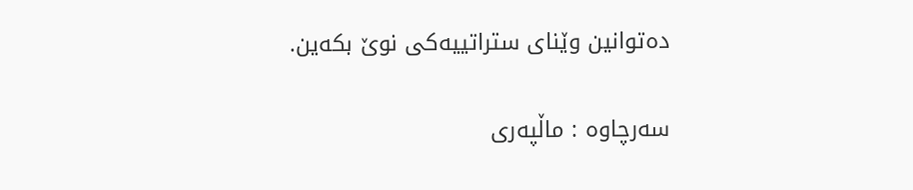دەتوانین وێنای ستراتییەکی نوێ بکەین.

سەرچاوە : ماڵپەری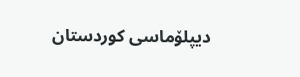دیپلۆماسی کوردستان